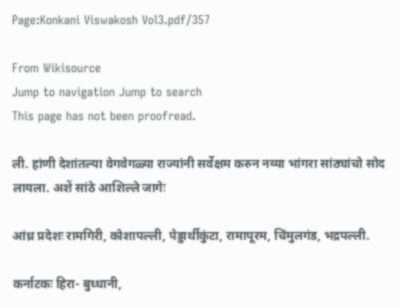Page:Konkani Viswakosh Vol3.pdf/357

From Wikisource
Jump to navigation Jump to search
This page has not been proofread.

ली. हांणी देशांतल्या वेगवेगळ्या राज्यांनी सर्वेक्षम करुन नव्या भांगरा सांठ्यांचो सोद लायला. अशें सांठे आशिल्ले जागेः

आंध्र प्रदेशः रामगिरी, कोशापल्ली, पेड्डार्थीकुंटा, रामापूरम, चिंमुलगंड, भद्रपल्ली.

कर्नाटकः हिरा- बुध्धानी,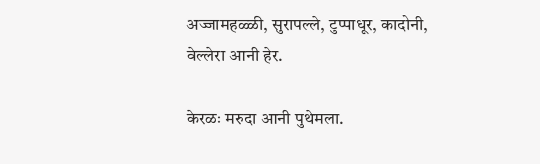अज्जामहळ्ळी, सुरापल्ले, टुप्पाधूर, कादोनी, वेल्लेरा आनी हेर.

केरळः मरुदा आनी पुथेमला.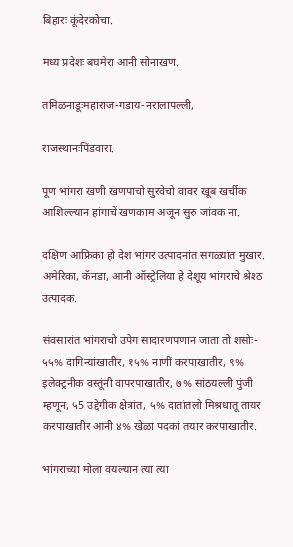बिहारः कूंदेरकोचा.

मध्य प्रदेशः बघमेरा आनी सोनाखण.

तमिळनाडूःमहाराज-गडाय-नरालापल्ली,

राजस्थानःपिंडवारा.

पूण भांगरा खणी खणपाचो सुरवेचो वावर खूब खर्चीक आशिल्ल्यान हांगाचें खणकाम अजून सुरु जांवक ना.

दक्षिण आफ्रिका हो देश भांगर उत्पादनांत सगळ्यांत मुखार. अमेरिका, कॅनडा, आनी ऑस्ट्रेलिया हे देशूय भांगराचे श्रेश्ठ उत्पादक.

संवसारांत भांगराचो उपेग सादारणपणान जाता तो शसोः- ५५% दागिन्यांखातीर, १५% नाणीं करपाखातीर, ९% इलेक्ट्रनीक वस्तूंनी वापरपाखातीर, ७% सांठयल्ली पुंजी म्हणून, ५5 उद्देगीक क्षेत्रांत, ५% दातांतलो मिश्रधातू तायर करपाखातीर आनी ४% खेळा पदकां तयार करपाखातीर.

भांगराच्या मोला वयल्यान त्या त्या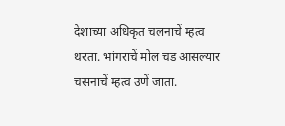देशाच्या अधिकृत चलनाचें म्हत्व थरता. भांगराचें मोल चड आसल्यार चसनाचें म्हत्व उणें जाता.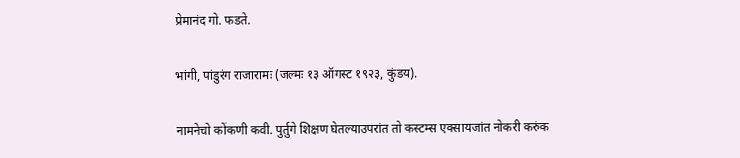प्रेमानंद गो. फडते.

भांगी, पांडुरंग राजारामः (जल्मः १३ ऑगस्ट १९२३, कुंडय).

नामनेचो कोंकणी कवी. पुर्तुगे शिक्षण घेतल्याउपरांत तो कस्टम्स एक्सायजांत नोकरी करुंक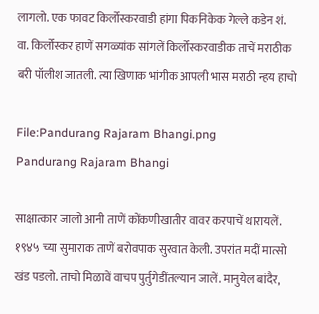लागलो. एक फावट किर्लोस्करवाडी हांगा पिकनिकेक गेल्ले कडेन शं. वा. किर्लोस्कर हाणें सगळ्यांक सांगलें किर्लोस्करवाडीक ताचें मराठीक बरी पॉलीश जातली. त्या खिणाक भांगीक आपली भास मराठी न्हय हाचो

File:Pandurang Rajaram Bhangi.png
Pandurang Rajaram Bhangi

साक्षात्कार जालो आनी ताणें कोंकणीखातीर वावर करपाचें थारायलें. १९४५ च्या सुमाराक ताणें बरोवपाक सुरवात केली. उपरांत मदीं मात्सो खंड पडलो. ताचो मिळावें वाचप पुर्तुगेडींतल्यान जालें. मानुयेल बांदैर,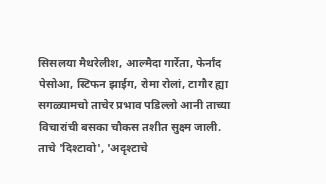सिसलया मैथरेलीश, आल्मैदा गार्रेता, फेर्नांद पेसोआ, स्टिफन झाईग, रोमा रोलां, टागौर ह्या सगळ्यामचो ताचेर प्रभाव पडिल्लो आनी ताच्या विचारांची बसका चौकस तशीत सुक्ष्म जाली. ताचे 'दिश्टावो', 'अदृश्टाचे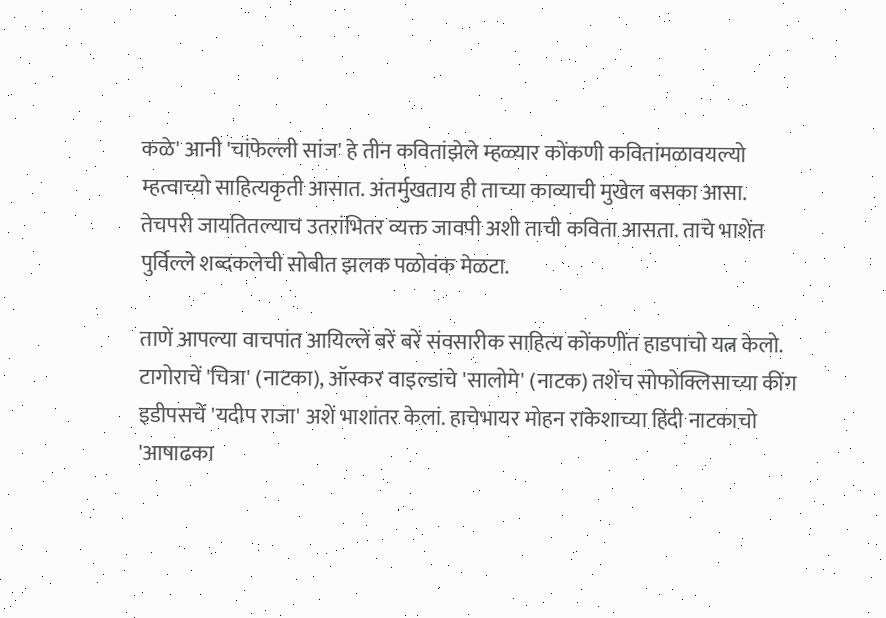कळे' आनी 'चांफेल्ली सांज' हे तीन कवितांझेले म्हळ्यार कोंकणी कवितांमळावयल्यो म्हत्वाच्यो साहित्यकृती आसात. अंतर्मुखताय ही ताच्या काव्याची मुखेल बसका आसा. तेचपरी जायतितल्याच उतरांभितर व्यक्त जावपी अशी ताची कविता आसता. ताचे भाशेंत पुर्विल्ले शब्दकलेची सोबीत झलक पळोवंक मेळटा.

ताणें आपल्या वाचपांत आयिल्लें बरें बरें संवसारीक साहित्य कोंकणींत हाडपाचो यत्न केलो. टागोराचें 'चित्रा' (नाटका), ऑस्कर वाइल्डांचे 'सालोमे' (नाटक) तशेंच सोफोक्लिसाच्या कींग इडीपसचें 'यदीप राजा' अशें भाशांतर केलां. हाचेभायर मोहन राकेशाच्या हिंदी नाटकाचो 'आषाढका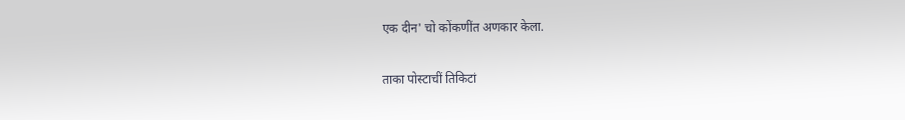एक दीन' चो कोंकणींत अणकार केला.

ताका पोस्टाचीं तिकिटां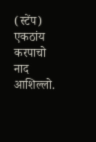(स्टेंप) एकठांय करपाचो नाद आशिल्लो.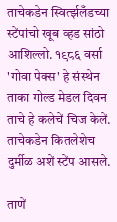ताचेकडेन स्विर्त्झलँडच्या स्टेंपांचो खूब व्हड सांठो आशिल्लो. १९८६ वर्सा 'गोवा पेक्स' हे संस्थेन ताका गोल्ड मेडल दिवन ताचे हे कलेचें चिज केलें. ताचेकडेन कितलेशेच दुर्मीळ अशें स्टेंप आसले.

ताणें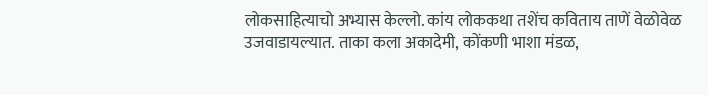लोकसाहित्याचो अभ्यास केल्लो. कांय लोककथा तशेंच कविताय ताणें वेळोवेळ उजवाडायल्यात. ताका कला अकादेमी, कोंकणी भाशा मंडळ,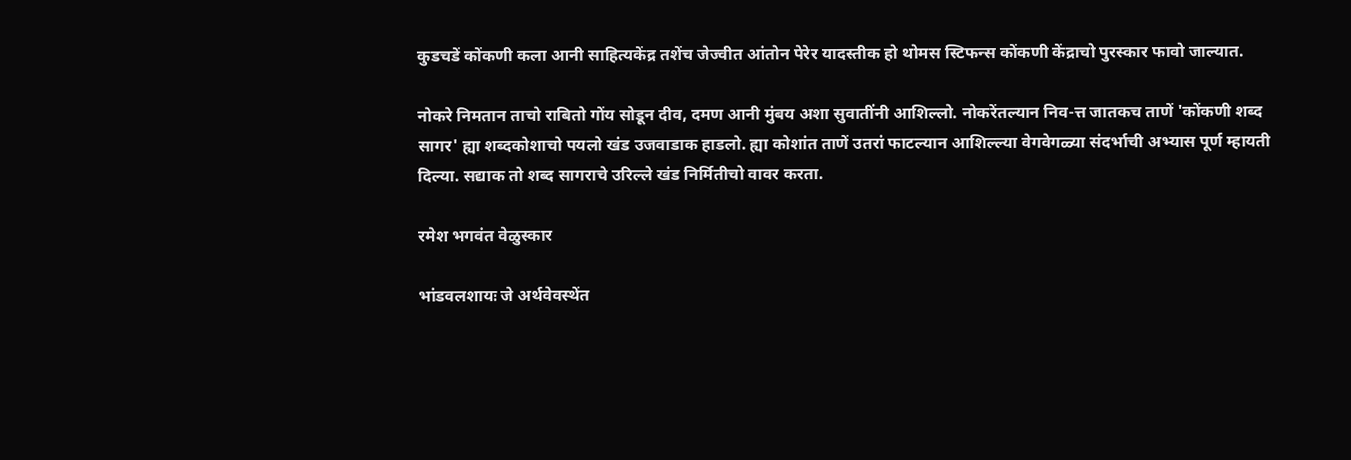कुडचडें कोंकणी कला आनी साहित्यकेंद्र तशेंच जेज्वीत आंतोन पेरेर यादस्तीक हो थोमस स्टिफन्स कोंकणी केंद्राचो पुरस्कार फावो जाल्यात.

नोकरे निमतान ताचो राबितो गोंय सोडून दीव, दमण आनी मुंबय अशा सुवातींनी आशिल्लो. नोकरेंतल्यान निव-त्त जातकच ताणें 'कोंकणी शब्द सागर' ह्या शब्दकोशाचो पयलो खंड उजवाडाक हाडलो. ह्या कोशांत ताणें उतरां फाटल्यान आशिल्ल्या वेगवेगळ्या संदर्भाची अभ्यास पूर्ण म्हायती दिल्या. सद्याक तो शब्द सागराचे उरिल्ले खंड निर्मितीचो वावर करता.

रमेश भगवंत वेळुस्कार

भांडवलशायः जे अर्थवेवस्थेंत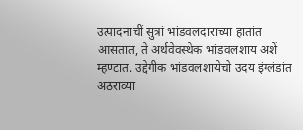उत्पादनाचीं सुत्रां भांडवलदाराच्या हातांत आसतात, ते अर्थवेवस्थेक भांडवलशाय अशें म्हण्टात. उद्देगीक भांडवलशायेचो उदय इंग्लंडांत अठराव्या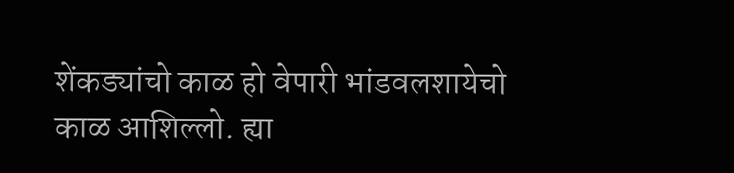शेंकड्यांचो काळ हो वेपारी भांडवलशायेचो काळ आशिल्लो. ह्या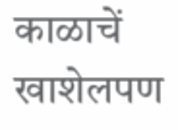काळाचें खाशेलपण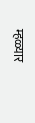म्हळ्यार